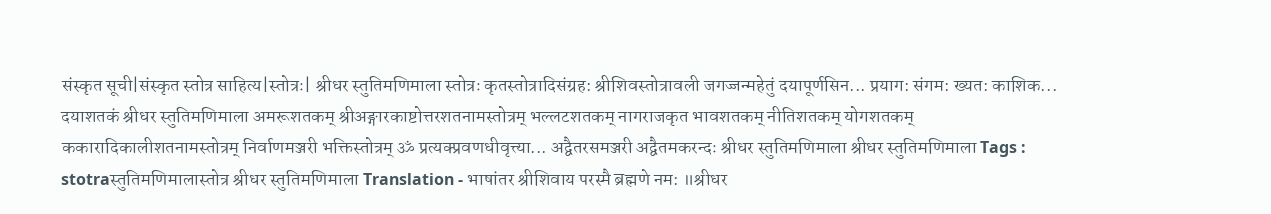संस्कृत सूची|संस्कृत स्तोत्र साहित्य|स्तोत्रः| श्रीधर स्तुतिमणिमाला स्तोत्रः कृतस्तोत्रादिसंग्रह: श्रीशिवस्तोत्रावली जगज्जन्महेतुं दयापूर्णसिन... प्रयाग: संगम: ख्यत: काशिक... दयाशतकं श्रीधर स्तुतिमणिमाला अमरूशतकम् श्रीअङ्गारकाष्टोत्तरशतनामस्तोत्रम् भल्लटशतकम् नागराजकृत भावशतकम् नीतिशतकम् योगशतकम् ककारादिकालीशतनामस्तोत्रम् निर्वाणमञ्जरी भक्तिस्तोत्रम् ॐ प्रत्यक्प्रवणधीवृत्त्या... अद्वैतरसमञ्जरी अद्वैतमकरन्दः श्रीधर स्तुतिमणिमाला श्रीधर स्तुतिमणिमाला Tags : stotraस्तुतिमणिमालास्तोत्र श्रीधर स्तुतिमणिमाला Translation - भाषांतर श्रीशिवाय परस्मै ब्रह्मणे नम: ॥श्रीधर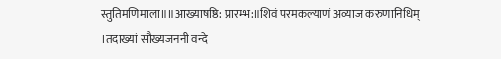स्तुतिमणिमाला॥॥आख्याषष्ठि: प्रारम्भ:॥शिवं परमकल्याणं अव्याज करुणानिधिम् ।तदाख्यां सौख्यजननी वन्दे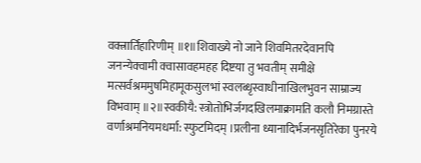वक्त्रार्तिहारिणीम् ॥१॥शिवाख्ये नो जाने शिवमितरदेवानपि जनन्येक्वामी क्वासावहमहह दिष्टया तु भवतीम् समीक्षे मत्सर्वश्रममुषमिहामूकसुलभां स्वलब्धृस्वाधीनाखिलभुवन साम्राज्य विभवाम् ॥२॥स्वकीयै: स्त्रोतोभिर्जगदखिलमाक्रामति कलौ निमग्रास्ते वर्णाश्रमनियमधर्मा: स्फुटमिदम् ।प्रलीना ध्यानादिर्भजनसृतिरेका पुनरये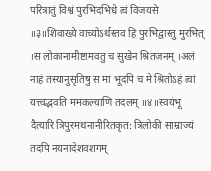परित्रातुं विश्वं पुरभिदभिधे त्वं विजयसे ॥३॥शिवाख्ये वाच्योऽर्थस्तव हि पुरभिद्वास्तु मुरभित् ।स लोकानामीष्टामवतु च सुखेन श्रितजनम् ।अलं नाहं तस्यानुसृतिषु स मा भूदपि च मे श्रितोऽहं त्वां यत्त्वद्भवति ममकल्याणि तदलम् ॥४॥स्वयंभू दैत्यारि त्रिपुरमथनानीरितकृत: त्रिलोकी साम्राज्यं तदपि नयनादेशवशगम्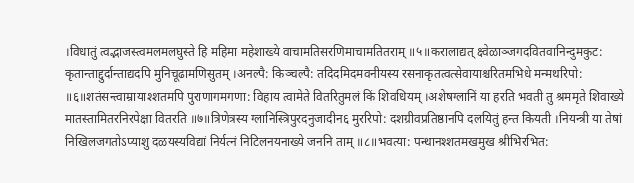।विधातुं त्वद्भाजस्त्वमलमलघुस्ते हि महिमा महेशाख्ये वाचामतिसरणिमाचामतितराम् ॥५॥करालाद्यत् क्ष्वेळाञ्जगदवितवानिन्दुमकुट: कृतान्ताद्दुर्दान्ताद्यदपि मुनिचूढामणिसुतम् ।अनल्पै: किञ्चल्पै: तदिदमिदमवनीयस्य रसनाकृतत्वत्सेवायाश्चरितमभिधे मन्मथरिपो: ॥६॥शतंसन्त्वाम्रायाश्शतमपि पुराणागमगणा: विहाय त्वामेते वितरितुमलं किं शिवधियम् ।अशेषग्लानिं या हरति भवती तु श्रममृते शिवाख्ये मातस्तामितरनिरपेक्षा वितरति ॥७॥त्रिणेत्रस्य ग्लानिस्त्रिपुरदनुजादीन६ मुररिपो: दशग्रीवप्रतिष्ठानपि दलयितुं हन्त कियती ।नियन्त्री या तेषां निखिलजगतोऽप्याशु दळयस्यविद्यां निर्यत्नं निटिलनयनाख्ये जननि ताम् ॥८॥भवत्या: पन्थानश्शतमखमुख श्रीभिरभित: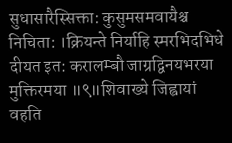सुधासारैस्सिक्ता: कुसुमसमवायैश्च निचिता: ।क्रियन्ते निर्याहि स्मरभिदभिधे दीयत इत: करालम्बौ जाग्रद्विनयभरया मुक्तिरमया ॥९॥शिवाख्ये जिह्वायां वहति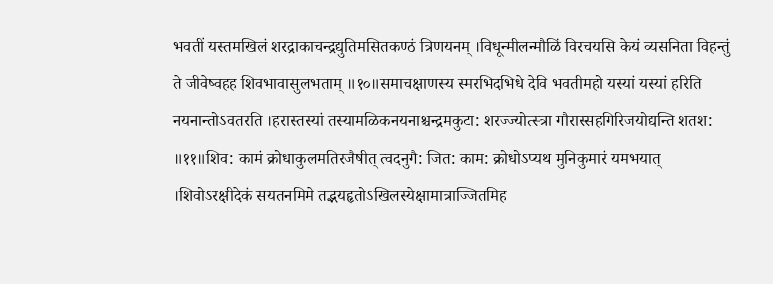भवतीं यस्तमखिलं शरद्राकाचन्द्रद्युतिमसितकण्ठं त्रिणयनम् ।विधून्मीलन्मौळिं विरचयसि केयं व्यसनिता विहन्तुं ते जीवेष्वहह शिवभावासुलभताम् ॥१०॥समाचक्षाणस्य स्मरभिदभिधे देवि भवतीमहो यस्यां यस्यां हरिति नयनान्तोऽवतरति ।हरास्तस्यां तस्यामळिकनयनाश्चन्द्रमकुटा: शरज्ज्योत्स्त्रा गौरास्सहगिरिजयोद्यन्ति शतश: ॥११॥शिव: कामं क्रोधाकुलमतिरजैषीत् त्वदनुगै: जित: काम: क्रोधोऽप्यथ मुनिकुमारं यमभयात् ।शिवोऽरक्षीदेकं सयतनमिमे तद्भयहृतोऽखिलस्येक्षामात्राज्जितमिह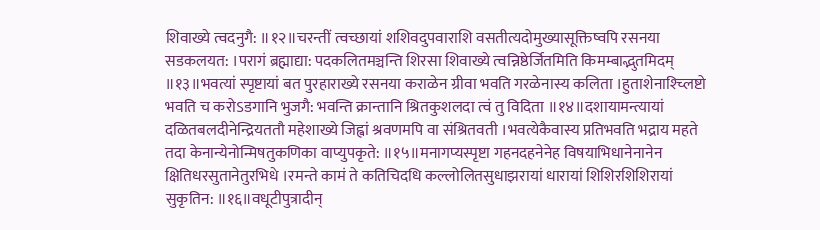शिवाख्ये त्वदनुगै: ॥१२॥चरन्तीं त्वच्छायां शशिवदुपवाराशि वसतीत्यदोमुख्यासूक्तिष्वपि रसनया सडकलयत: ।परागं ब्रह्माद्या: पदकलितमञ्चन्ति शिरसा शिवाख्ये त्वन्निष्ठेर्जितमिति किमम्बाद्भुतमिदम् ॥१३॥भवत्यां स्पृष्टायां बत पुरहाराख्ये रसनया कराळेन ग्रीवा भवति गरळेनास्य कलिता ।हुताशेनाश्च्लिष्टो भवति च करोऽडगानि भुजगै: भवन्ति क्रान्तानि श्रितकुशलदा त्वं तु विदिता ॥१४॥दशायामन्त्यायां दळितबलदीनेन्द्रियततौ महेशाख्ये जिह्वां श्रवणमपि वा संश्रितवती ।भवत्येकैवास्य प्रतिभवति भद्राय महते तदा केनान्येनोन्मिषतुकणिका वाप्युपकृते: ॥१५॥मनागप्यस्पृष्टा गहनदहनेनेह विषयाभिधानेनानेन क्षितिधरसुतानेतुरभिधे ।रमन्ते कामं ते कतिचिदधि कल्लोलितसुधाझरायां धारायां शिशिरशिशिरायां सुकृतिन: ॥१६॥वधूटीपुत्रादीन्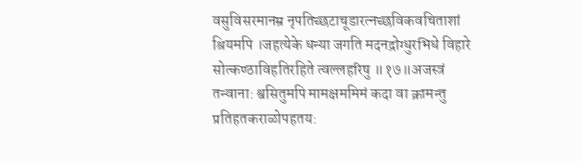वसुविसरमानम्र नृपतिच्छटाचूडारत्नच्छविकवचिताशां श्रियमपि ।जहत्येके धन्या जगति मदनद्रोग्धुरभिधे विहारे सोत्कण्ठाविहतिरहिते त्वल्लहरिषु ॥१७॥अजस्त्रं तन्वाना: श्वसितुमपि मामक्षममिमं कदा वा क्रामन्तु प्रतिहतकराळोपहतय: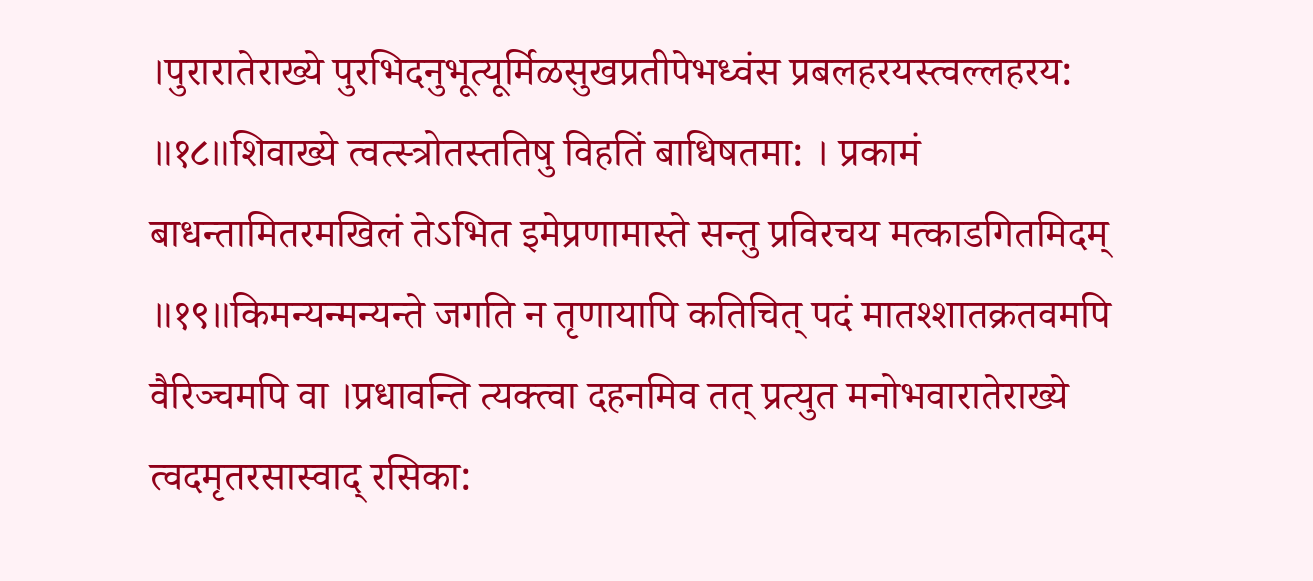।पुरारातेराख्ये पुरभिदनुभूत्यूर्मिळसुखप्रतीपेभध्वंस प्रबलहरयस्त्वल्लहरय: ॥१८॥शिवाख्ये त्वत्स्त्रोतस्ततिषु विहतिं बाधिषतमा: । प्रकामं बाधन्तामितरमखिलं तेऽभित इमेप्रणामास्ते सन्तु प्रविरचय मत्काडगितमिदम् ॥१९॥किमन्यन्मन्यन्ते जगति न तृणायापि कतिचित् पदं मातश्शातक्रतवमपि वैरिञ्चमपि वा ।प्रधावन्ति त्यक्त्वा दहनमिव तत् प्रत्युत मनोभवारातेराख्ये त्वदमृतरसास्वाद् रसिका: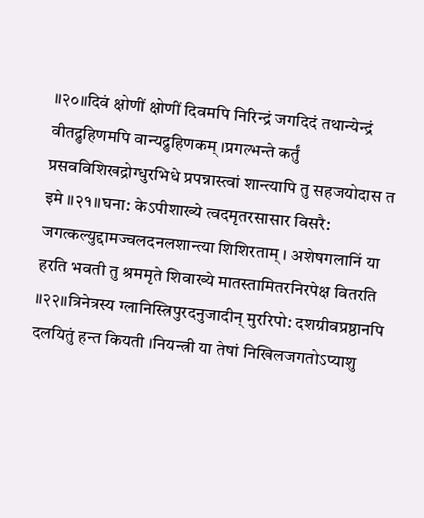॥२०॥दिवं क्षोणीं क्षोणीं दिवमपि निरिन्द्रं जगदिदं तथान्येन्द्रं वीतद्रुहिणमपि वान्यद्रुहिणकम् ।प्रगल्भन्ते कर्तुं प्रसवविशिखद्रोग्धुरभिधे प्रपन्नास्त्वां शान्त्यापि तु सहजयोदास त इमे ॥२१॥घना: केऽपीशाख्ये त्वदमृतरसासार विसरै: जगत्कल्युद्दामज्वलदनलशान्त्या शिशिरताम् । अशेषगलानिं या हरति भवती तु श्रममृते शिवाख्ये मातस्तामितरनिरपेक्ष वितरति ॥२२॥त्रिनेत्रस्य ग्लानिस्त्रिपुरदनुजादीन् मुररिपो: दशग्रीवप्रष्ठानपि दलयितुं हन्त कियती ।नियन्त्री या तेषां निखिलजगतोऽप्याशु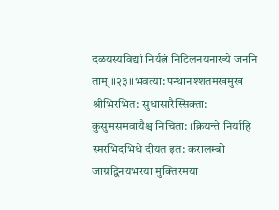दळयस्यविद्यां निर्यत्नं निटिलनयनाख्ये जननि ताम् ॥२३॥भवत्या: पन्थानश्शतमखमुख श्रीभिरभित: सुधासारैस्सिक्ता: कुसुमसमवायैश्च निचिता: ।क्रियन्ते निर्याहि स्मरभिदभिधे दीयत इत: करालम्बो जाग्रद्विनयभरया मुक्तिरमया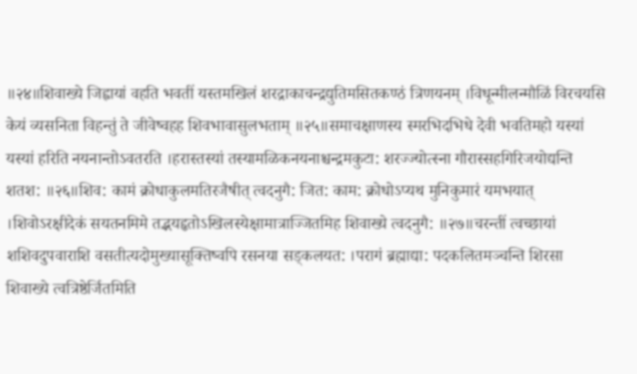॥२४॥शिवाख्ये जिह्वायां वहति भवतीं यस्तमखिलं शरद्राकाचन्द्रद्युतिमसितकण्ठं त्रिणयनम् ।विधून्मीलन्मौळिं विरचयसि केयं व्यसनिता विहन्तुं ते जीवेष्वहह शिवभावासुलभताम् ॥२५॥समाचक्षाणस्य स्मरभिदभिधे देवी भवतिमहो यस्यां यस्यां हरिति नयनान्तोऽवतरति ।हरास्तस्यां तस्यामळिकनयनाश्चन्द्रमकुटा: शरज्ज्योत्स्ना गौरास्सहगिरिजयोद्यन्ति शतश: ॥२६॥शिव: कामं क्रोधाकुलमतिरजैषीत् त्वदनुगै: जित: काम: क्रोधोऽप्यथ मुनिकुमारं यमभयात् ।शिवोऽरक्षीदेकं सयतनमिमे तद्भयहृतोऽखिलस्येक्षामात्राज्जितमिह शिवाख्ये त्वदनुगै: ॥२७॥चरन्तीं त्वच्छायां शशिवदुपवाराशि वसतीत्यदोमुख्यासूक्तिष्वपि रसनया सड्कलयत: ।परागं ब्रह्माद्या: पदकलितमञ्चन्ति शिरसा शिवाख्ये त्वत्रिष्ठेर्जितमिति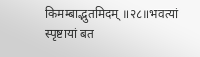किमम्बाद्भुतमिदम् ॥२८॥भवत्यां स्पृष्टायां बत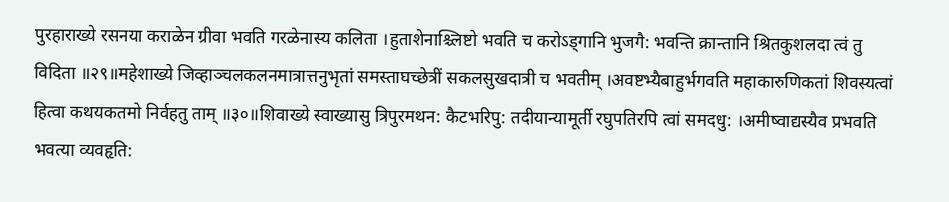पुरहाराख्ये रसनया कराळेन ग्रीवा भवति गरळेनास्य कलिता ।हुताशेनाश्च्लिष्टो भवति च करोऽड्गानि भुजगै: भवन्ति क्रान्तानि श्रितकुशलदा त्वं तु विदिता ॥२९॥महेशाख्ये जिव्हाञ्चलकलनमात्रात्तनुभृतां समस्ताघच्छेत्रीं सकलसुखदात्री च भवतीम् ।अवष्टभ्यैबाहुर्भगवति महाकारुणिकतां शिवस्यत्वां हित्वा कथयकतमो निर्वहतु ताम् ॥३०॥शिवाख्ये स्वाख्यासु त्रिपुरमथन: कैटभरिपु: तदीयान्यामूर्ती रघुपतिरपि त्वां समदधु: ।अमीष्वाद्यस्यैव प्रभवति भवत्या व्यवहृति: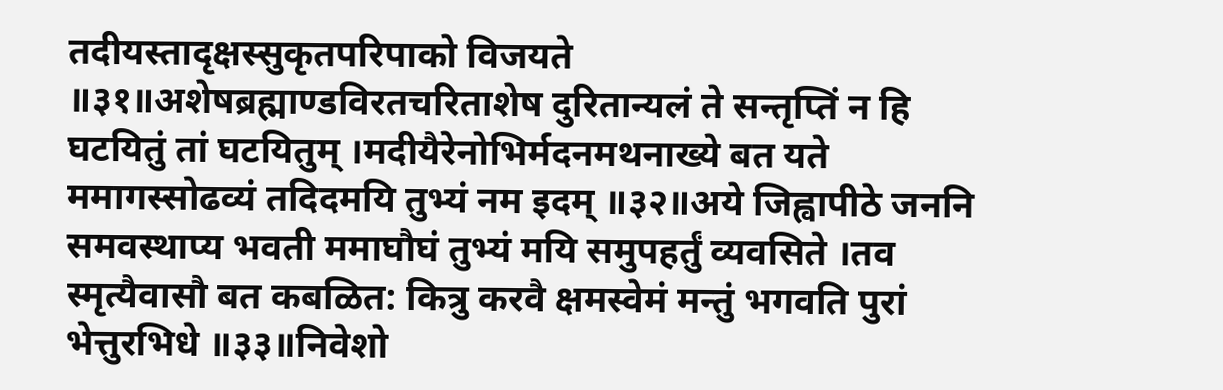तदीयस्तादृक्षस्सुकृतपरिपाको विजयते ॥३१॥अशेषब्रह्माण्डविरतचरिताशेष दुरितान्यलं ते सन्तृप्तिं न हि घटयितुं तां घटयितुम् ।मदीयैरेनोभिर्मदनमथनाख्ये बत यते ममागस्सोढव्यं तदिदमयि तुभ्यं नम इदम् ॥३२॥अये जिह्वापीठे जननि समवस्थाप्य भवती ममाघौघं तुभ्यं मयि समुपहर्तुं व्यवसिते ।तव स्मृत्यैवासौ बत कबळित: कित्रु करवै क्षमस्वेमं मन्तुं भगवति पुरां भेत्तुरभिधे ॥३३॥निवेशो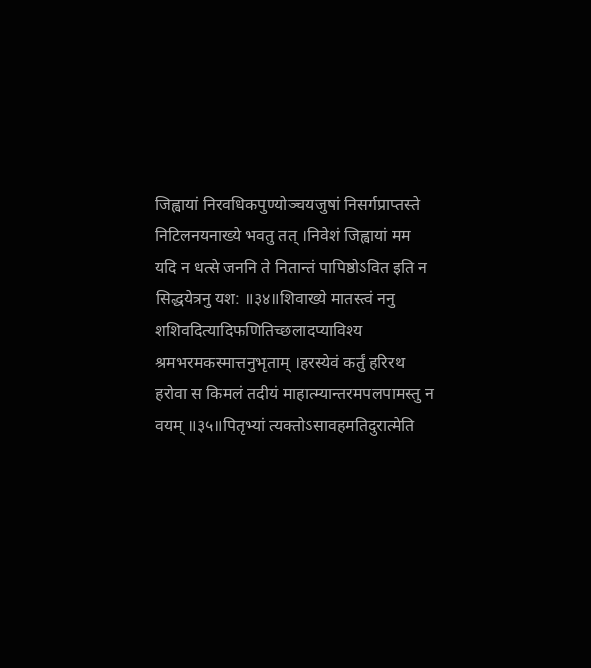जिह्वायां निरवधिकपुण्योञ्चयजुषां निसर्गप्राप्तस्ते निटिलनयनाख्ये भवतु तत् ।निवेशं जिह्वायां मम यदि न धत्से जननि ते नितान्तं पापिष्ठोऽवित इति न सिद्धयेत्रनु यश: ॥३४॥शिवाख्ये मातस्त्वं ननु शशिवदित्यादिफणितिच्छलादप्याविश्य श्रमभरमकस्मात्तनुभृताम् ।हरस्येवं कर्तुं हरिरथ हरोवा स किमलं तदीयं माहात्म्यान्तरमपलपामस्तु न वयम् ॥३५॥पितृभ्यां त्यक्तोऽसावहमतिदुरात्मेति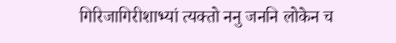गिरिजागिरीशाभ्यां त्यक्तो ननु जननि लोकेन च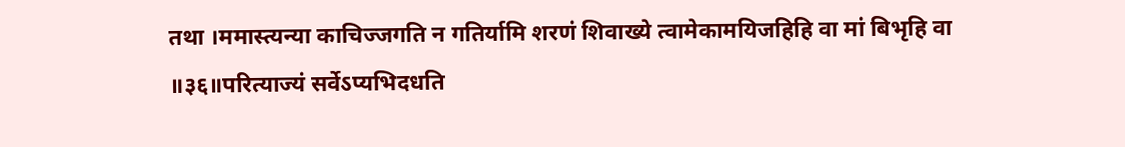तथा ।ममास्त्यन्या काचिज्जगति न गतिर्यामि शरणं शिवाख्ये त्वामेकामयिजहिहि वा मां बिभृहि वा ॥३६॥परित्याज्यं सर्वेऽप्यभिदधति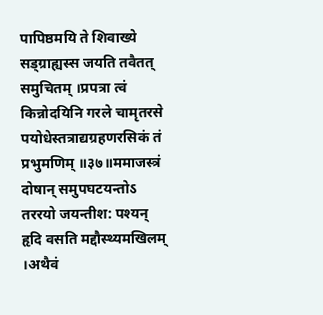पापिष्ठमयि ते शिवाख्ये सड्ग्राह्यस्स जयति तवैतत् समुचितम् ।प्रपत्रा त्वं किन्नोदयिनि गरले चामृतरसे पयोधेस्तत्राद्यग्रहणरसिकं तं प्रभुमणिम् ॥३७॥ममाजस्त्रं दोषान् समुपघटयन्तोऽ तररयो जयन्तीश: पश्यन् हृदि वसति मद्दौस्थ्यमखिलम् ।अथैवं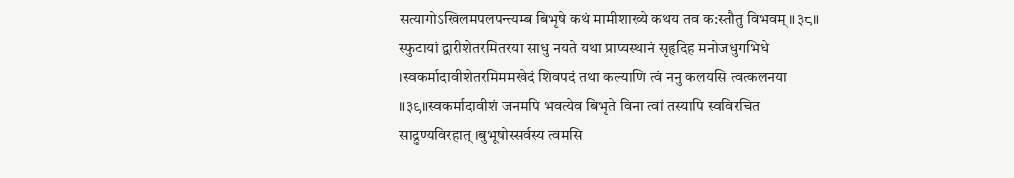सत्यागोऽखिलमपलपन्त्यम्ब बिभृषे कथं मामीशाख्ये कथय तव क:स्तौतु विभवम् ॥३८॥ स्फुटायां द्वारीशेतरमितरया साधु नयते यथा प्राप्यस्थानं सृहृदिह मनोजधुगभिधे ।स्वकर्मादावीशेतरमिममखेदं शिवपदं तथा कल्याणि त्वं ननु कलयसि त्वत्कलनया ॥३९॥स्वकर्मादावीशं जनमपि भवत्येव बिभृते विना त्वां तस्यापि स्वविरचित साद्रुण्यविरहात् ।बुभूषोस्सर्वस्य त्वमसि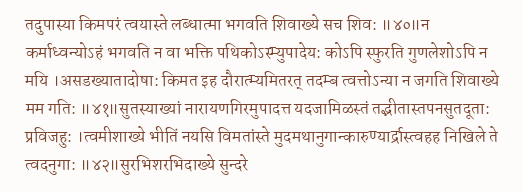तदुपास्या किमपरं त्वयास्ते लब्धात्मा भगवति शिवाख्ये सच शिव: ॥४०॥न कर्माध्वन्योऽहं भगवति न वा भक्ति पथिकोऽस्म्युपादेय: कोऽपि स्फुरति गुणलेशोऽपि न मयि ।असडख्यातादोषा: किमत इह दौरात्म्यमितरत् तदम्ब त्वत्तोऽन्या न जगति शिवाख्ये मम गति: ॥४१॥सुतस्याख्यां नारायणगिरमुपादत्त यदजामिळस्तं तद्भीतास्तपनसुतदूता: प्रविजहु: ।त्वमीशाख्ये भीतिं नयसि विमतांस्ते मुदमथानुगान्कारुण्यार्द्रास्त्वहह निखिले ते त्वदनुगा: ॥४२॥सुरभिशरभिदाख्ये सुन्दरे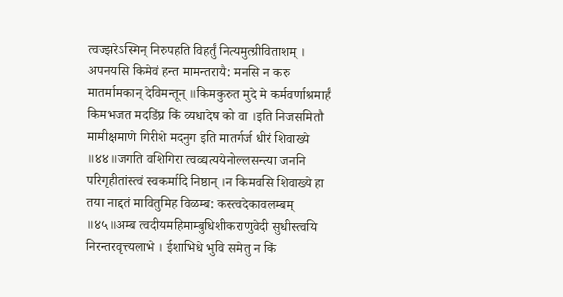त्वज्झरेऽस्मिन् निरुपहति विहर्तुं नित्यमुत्ग्रीविताशम् । अपनयसि किमेवं हन्त मामन्तरायै: मनसि न करु मातर्मामकान् देविमन्तून् ॥किमकुरुत मुदे मे कर्मवर्णाश्रमार्हं किमभजत मदडिंघ्र किं व्यधादेष को वा ।इति निजसमितौ मामीक्षमाणे गिरीशे मदनुग इति मातर्गर्ज धीरं शिवाख्ये ॥४४॥जगति वशिगिरा त्वव्द्यत्ययेनोल्लसन्त्या जननि परिगृहीतांस्त्वं स्वकर्मादि निष्ठान् ।न किमवसि शिवाख्ये हा तया नाद्दतं मावितुमिह विळम्ब: कस्त्वदेकावलम्बम् ॥४५॥अम्ब त्वदीयमहिमाम्बुधिशीकराणुवेदी सुधीस्त्वयि निरन्तरवृत्त्यलाभे । ईशाभिधे भुवि समेतु न किं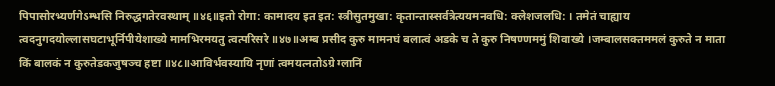पिपासोरभ्यर्णगेऽम्भसि निरुद्धगतेरवस्थाम् ॥४६॥इतो रोगा: कामादय इत इत: स्त्रीसुतमुखा: कृतान्तास्सर्वत्रेत्ययमनवधि: क्लेशजलधि: । तमेतं चाह्याय त्वदनुगदयोल्लासघटाभूर्निपीयेशाख्ये मामभिरमयतु त्वत्परिसरे ॥४७॥अम्ब प्रसीद कुरु मामनघं बलात्वं अडके च ते कुरु निषण्णममुं शिवाख्ये ।जम्बालसक्तममलं कुरुते न माता किं बालकं न कुरुतेडकजुषञ्च हष्टा ॥४८॥आविर्भवस्यायि नृणां त्वमयत्नतोऽग्रे ग्लानिं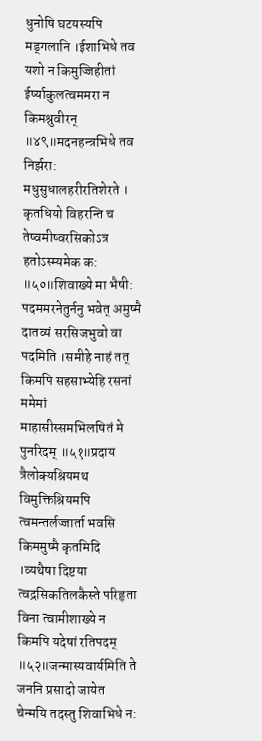धुनोषि घटयस्यपि मड्गलानि ।ईशाभिधे तव यशो न किमुज्जिहीतां ईर्ष्याकुलत्वममरा न किमश्रुवीरन् ॥४९॥मदनहन्त्रभिधे तव निर्झरा: मधुसुधालहरीरतिशेरते । कृतधियो विहरन्ति च तेष्वमीष्वरसिकोऽत्र हतोऽस्म्यमेक क: ॥५०॥शिवाख्ये मा भैषी: पदममरनेतुर्ननु भवेत् अमुष्मै दातव्यं सरसिजभुवो वा पदमिति ।समीहे नाहं तत् किमपि सहसाभ्येहि रसनां ममेमां माहासीस्समभिलषितं मे पुनरिदम् ॥५१॥प्रदाय त्रैलोक्यश्रियमथ विमुक्तिश्रियमपि त्वमन्तर्लज्जार्ता भवसि किममुष्मै कृतमिदि ।व्यथैषा दिष्टया त्वद्रसिकतिलकैस्ते परिहृता विना त्वामीशाख्ये न किमपि यदेषां रतिपदम् ॥५२॥जन्मास्यवार्यमिति ते जननि प्रसादो जायेत चेन्मयि तदस्तु शिवाभिधे न: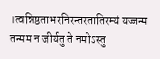।त्वन्निष्ठताभरनिरन्तरतातिरम्यं यज्जन्म तन्मम न जीर्यतु ते नमोऽस्तु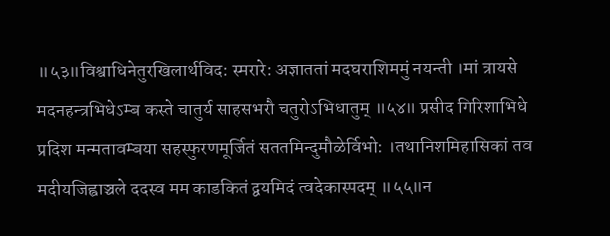॥५३॥विश्वाधिनेतुरखिलार्थविद: स्मरारे: अज्ञाततां मदघराशिममुं नयन्ती ।मां त्रायसे मदनहन्त्रभिधेऽम्ब कस्ते चातुर्य साहसभरौ चतुरोऽभिधातुम् ॥५४॥ प्रसीद गिरिशाभिधे प्रदिश मन्मतावम्बया सहस्फुरणमूर्जितं सततमिन्दुमौळेर्विभो: ।तथानिशमिहासिकां तव मदीयजिह्वाञ्चले ददस्व मम काडकितं द्वयमिदं त्वदेकास्पदम् ॥५५॥न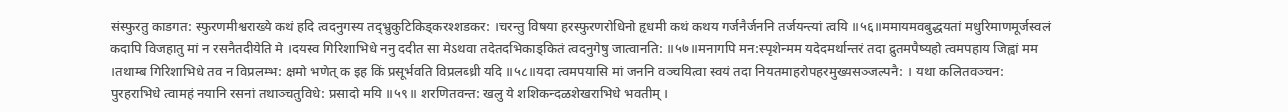संस्फुरतु काडगत: स्फुरणमीश्वराख्ये कथं हदि त्वदनुगस्य तद्भ्रुकुटिकिड्करश्शडकर: ।चरन्तु विषया हरस्फुरणरोधिनो हृधमी कथं कथय गर्जनैर्जननि तर्जयन्त्यां त्वयि ॥५६॥ममायमवबुद्धयतां मधुरिमाणमूर्जस्वलं कदापि विजहातु मां न रसनैतदीयेति मे ।दयस्व गिरिशाभिधे ननु ददीत सा मेऽथवा तदेतदभिकाड्कितं त्वदनुगेषु जात्वानति: ॥५७॥मनागपि मन:स्पृशेन्मम यदेदमर्थान्तरं तदा द्रुतमपैष्यहो त्वमपहाय जिह्वां मम ।तथाम्ब गिरिशाभिधे तव न विप्रलम्भ: क्षमो भणेत् क इह किं प्रसूर्भवति विप्रलब्ध्री यदि ॥५८॥यदा त्वमपयासि मां जननि वञ्चयित्वा स्वयं तदा नियतमाहरोपहरमुख्यसञ्जल्पनै: । यथा कलितवञ्चन: पुरहराभिधे त्वामहं नयानि रसनां तथाञ्चतुविधे: प्रसादो मयि ॥५९॥ शरणितवन्त: खलु ये शशिकन्दळशेखराभिधे भवतीम् ।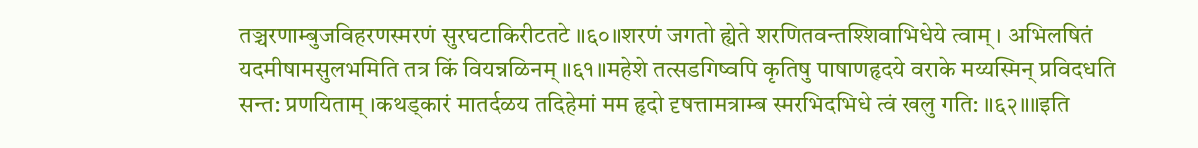तञ्चरणाम्बुजविहरणस्मरणं सुरघटाकिरीटतटे ॥६०॥शरणं जगतो ह्येते शरणितवन्तश्शिवाभिधेये त्वाम् । अभिलषितं यदमीषामसुलभमिति तत्र किं वियन्नळिनम् ॥६१॥महेशे तत्सडगिष्वपि कृतिषु पाषाणहृदये वराके मय्यस्मिन् प्रविदधति सन्त: प्रणयिताम् ।कथड्कारं मातर्दळय तदिहेमां मम हृदो दृषत्तामत्राम्ब स्मरभिदभिधे त्वं खलु गति: ॥६२॥॥इति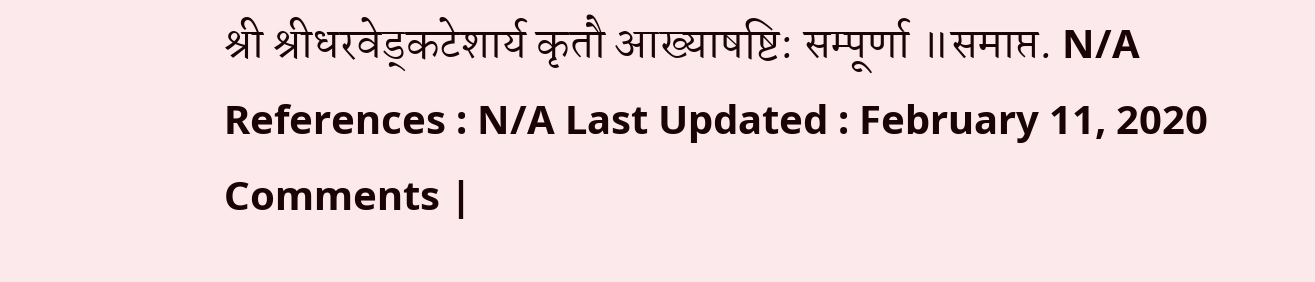श्री श्रीधरवेड्कटेशार्य कृतौ आख्याषष्टि: सम्पूर्णा ॥समाप्त. N/A References : N/A Last Updated : February 11, 2020 Comments |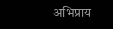अभिप्राय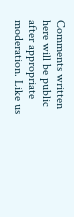Comments written here will be public after appropriate moderation. Like us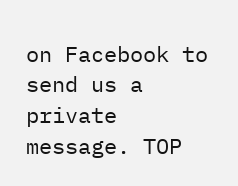on Facebook to send us a private message. TOP